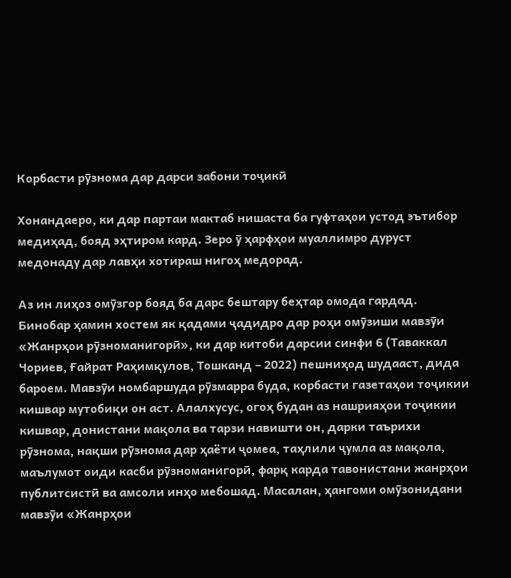Корбасти рӯзнома дар дарси забони тоҷикӣ

Хонандаеро, ки дар партаи мактаб нишаста ба гуфтаҳои устод эътибор медиҳад, бояд эҳтиром кард. Зеро ӯ ҳарфҳои муаллимро дуруст медонаду дар лавҳи хотираш нигоҳ медорад.

Аз ин лиҳоз омӯзгор бояд ба дарс бештару беҳтар омода гардад. Бинобар ҳамин хостем як қадами ҷадидро дар роҳи омӯзиши мавзӯи «Жанрҳои рӯзноманигорӣ», ки дар китоби дарсии синфи 6 (Таваккал Чориев, Ғайрат Раҳимқулов, Тошканд – 2022) пешниҳод шудааст, дида бароем. Мавзӯи номбаршуда рӯзмарра буда, корбасти газетаҳои тоҷикии кишвар мутобиқи он аст. Алалхусус, огоҳ будан аз нашрияҳои тоҷикии кишвар, донистани мақола ва тарзи навишти он, дарки таърихи рӯзнома, нақши рӯзнома дар ҳаёти ҷомеа, таҳлили ҷумла аз мақола, маълумот оиди касби рӯзноманигорӣ, фарқ карда тавонистани жанрҳои публитсистӣ ва амсоли инҳо мебошад. Масалан, ҳангоми омӯзонидани мавзӯи «Жанрҳои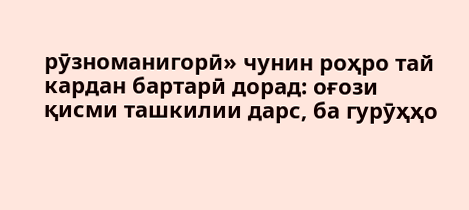рӯзноманигорӣ» чунин роҳро тай кардан бартарӣ дорад: оғози қисми ташкилии дарс, ба гурӯҳҳо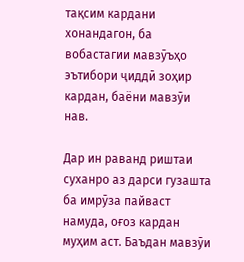тақсим кардани хонандагон, ба вобастагии мавзӯъҳо эътибори ҷиддӣ зоҳир кардан, баёни мавзӯи нав.

Дар ин раванд риштаи суханро аз дарси гузашта ба имрӯза пайваст намуда, оғоз кардан муҳим аст. Баъдан мавзӯи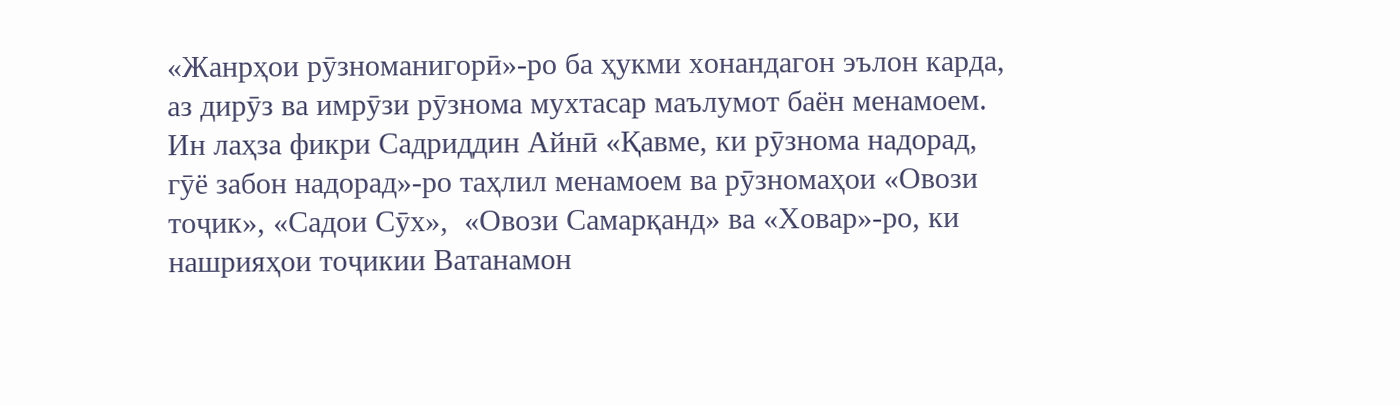«Жанрҳои рӯзноманигорӣ»-ро ба ҳукми хонандагон эълон карда, аз дирӯз ва имрӯзи рӯзнома мухтасар маълумот баён менамоем. Ин лаҳза фикри Садриддин Айнӣ «Қавме, ки рӯзнома надорад, гӯё забон надорад»-ро таҳлил менамоем ва рӯзномаҳои «Овози тоҷик», «Садои Сӯх»,  «Овози Самарқанд» ва «Ховар»-ро, ки нашрияҳои тоҷикии Ватанамон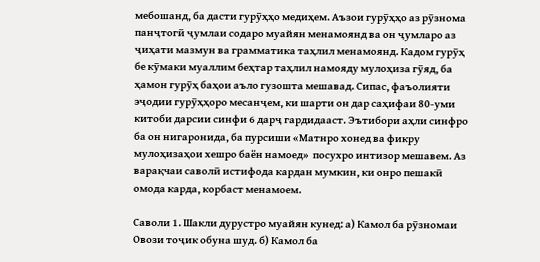мебошанд, ба дасти гурӯҳҳо медиҳем. Аъзои гурӯҳҳо аз рӯзнома панҷтогӣ ҷумлаи содаро муайян менамоянд ва он ҷумларо аз ҷиҳати мазмун ва грамматика таҳлил менамоянд. Кадом гурӯҳ бе кӯмаки муаллим беҳтар таҳлил намояду мулоҳиза гӯяд, ба ҳамон гурӯҳ баҳои аъло гузошта мешавад. Сипас, фаъолияти эҷодии гурӯҳҳоро месанҷем, ки шарти он дар саҳифаи 80-уми китоби дарсии синфи 6 дарҷ гардидааст. Эътибори аҳли синфро ба он нигаронида, ба пурсиши «Матнро хонед ва фикру мулоҳизаҳои хешро баён намоед»  посухро интизор мешавем. Аз варақчаи саволӣ истифода кардан мумкин, ки онро пешакӣ омода карда, корбаст менамоем.

Саволи 1. Шакли дурустро муайян кунед: а) Камол ба рӯзномаи Овози тоҷик обуна шуд. б) Камол ба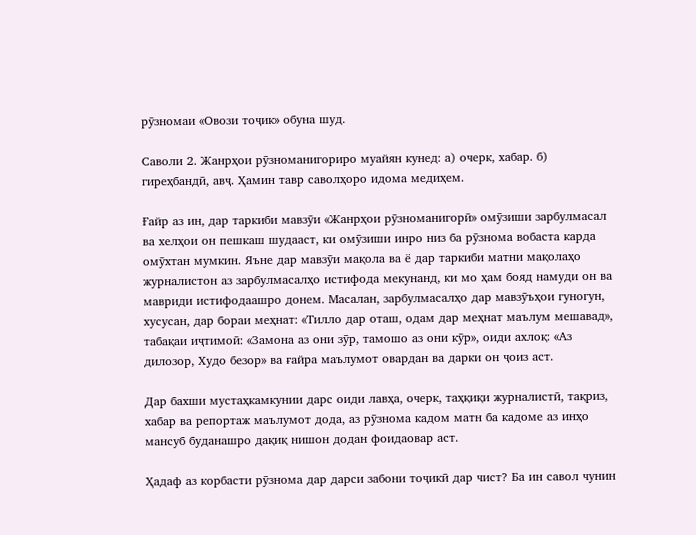рӯзномаи «Овози тоҷик» обуна шуд.

Саволи 2. Жанрҳои рӯзноманигориро муайян кунед: а) очерк, хабар. б) гиреҳбандӣ, авҷ. Ҳамин тавр саволҳоро идома медиҳем.

Ғайр аз ин, дар таркиби мавзӯи «Жанрҳои рӯзноманигорӣ» омӯзиши зарбулмасал ва хелҳои он пешкаш шудааст, ки омӯзиши инро низ ба рӯзнома вобаста карда омӯхтан мумкин. Яъне дар мавзӯи мақола ва ё дар таркиби матни мақолаҳо журналистон аз зарбулмасалҳо истифода мекунанд, ки мо ҳам бояд намуди он ва мавриди истифодаашро донем. Масалан, зарбулмасалҳо дар мавзӯъҳои гуногун, хусусан, дар бораи меҳнат: «Тилло дар оташ, одам дар меҳнат маълум мешавад», табақаи иҷтимоӣ: «Замона аз они зӯр, тамошо аз они кӯр», оиди ахлоқ: «Аз дилозор, Худо безор» ва ғайра маълумот овардан ва дарки он ҷоиз аст.

Дар бахши мустаҳкамкунии дарс оиди лавҳа, очерк, таҳқиқи журналистӣ, тақриз, хабар ва репортаж маълумот дода, аз рӯзнома кадом матн ба кадоме аз инҳо мансуб буданашро дақиқ нишон додан фоидаовар аст.

Ҳадаф аз корбасти рӯзнома дар дарси забони тоҷикӣ дар чист? Ба ин савол чунин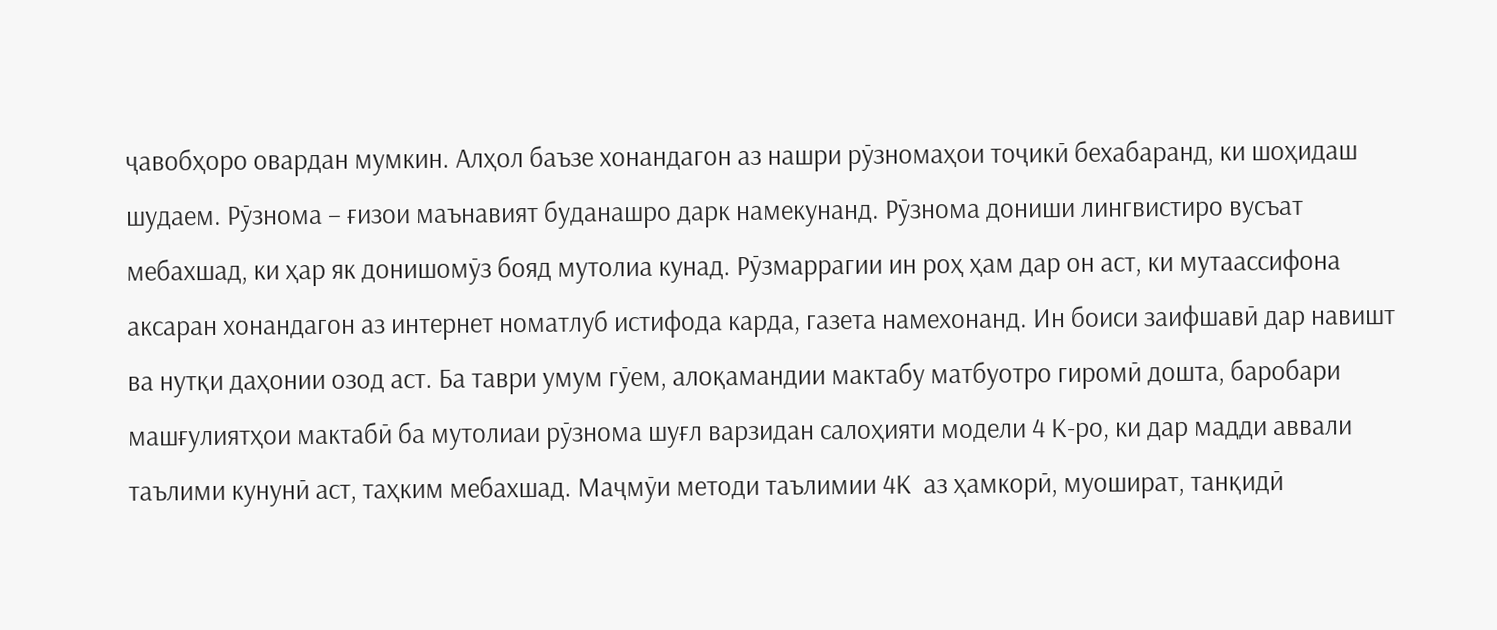ҷавобҳоро овардан мумкин. Алҳол баъзе хонандагон аз нашри рӯзномаҳои тоҷикӣ бехабаранд, ки шоҳидаш шудаем. Рӯзнома – ғизои маънавият буданашро дарк намекунанд. Рӯзнома дониши лингвистиро вусъат мебахшад, ки ҳар як донишомӯз бояд мутолиа кунад. Рӯзмаррагии ин роҳ ҳам дар он аст, ки мутаассифона аксаран хонандагон аз интернет номатлуб истифода карда, газета намехонанд. Ин боиси заифшавӣ дар навишт ва нутқи даҳонии озод аст. Ба таври умум гӯем, алоқамандии мактабу матбуотро гиромӣ дошта, баробари машғулиятҳои мактабӣ ба мутолиаи рӯзнома шуғл варзидан салоҳияти модели 4 К-ро, ки дар мадди аввали таълими кунунӣ аст, таҳким мебахшад. Маҷмӯи методи таълимии 4К  аз ҳамкорӣ, муошират, танқидӣ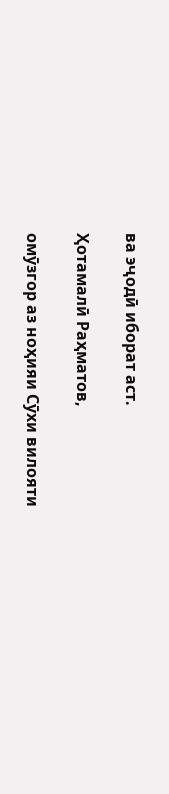ва эҷодӣ иборат аст.

Ҳотамалӣ Раҳматов,

омӯзгор аз ноҳияи Сӯхи вилояти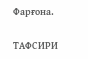Фарғона.

ТАФСИРИ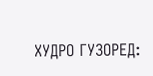ХУДРО ГУЗОРЕД: